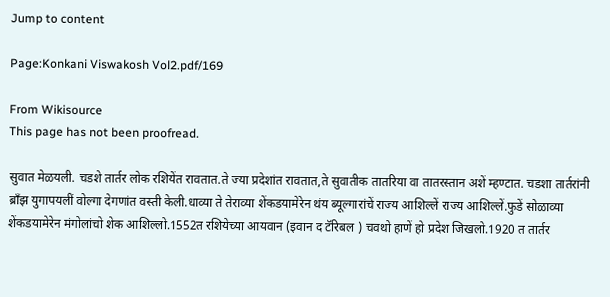Jump to content

Page:Konkani Viswakosh Vol2.pdf/169

From Wikisource
This page has not been proofread.

सुवात मेळयली. चडशे तार्तर लोक रशियेंत रावतात.ते ज्या प्रदेशांत रावतात,ते सुवातीक तातरिया वा तातरस्तान अशें म्हण्टात. चडशा तार्तरांनी ब्राँझ युगापयलीं वोल्गा देगणांत वस्ती केली.धाव्या ते तेराव्या शेंकडयामेरेन थंय ब्यूल्गारांचें राज्य आशिल्लें राज्य आशिल्लें.फुडें सोळाव्या शेंकडयामेरेन मंगोलांचो शेक आशिल्लो.1552त रशियेच्या आयवान (इवान द टॅरिबल ) चवथो हाणें हो प्रदेश जिखलो.1920 त तार्तर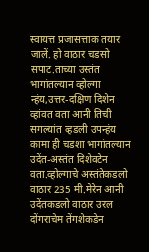स्वायत्त प्रजासत्ताक तयार जालें. हो वाठार चडसो सपाट.ताच्या उस्तंत भागांतल्यान व्होल्गा न्हंय,उत्तर-दक्षिण दिशेन व्हांवत वता आनी तिची सगल्यांत व्हडली उपन्हंय कामा ही चडशा भागांतल्यान उदेंत-अस्तंत दिशेवटेन वता.व्होल्गाचे अस्तंतेकडलो वाठार 235 मी.मेरेन आनी उदेंतकडलो वाठार उरल दोंगराचेम तेंगशेकडेन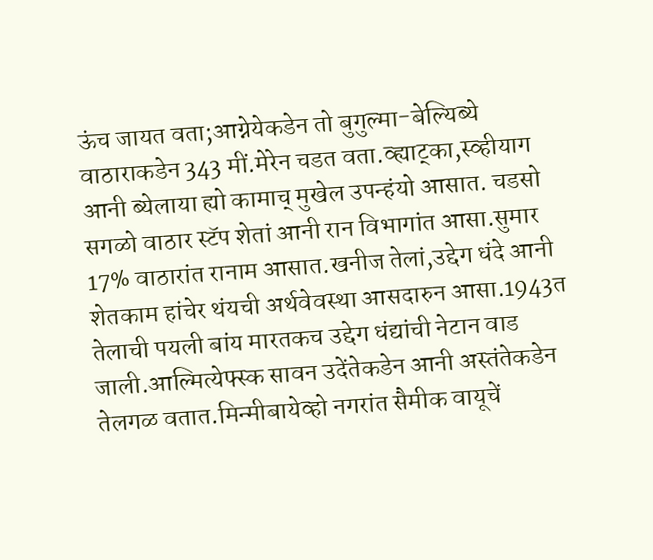ऊंच जायत वता;आग्नेयेकडेन तो बुगुल्मा-बेल्यिब्ये वाठाराकडेन 343 मीं.मेरेन चडत वता.व्ह्याट्का,स्व्हीयाग आनी ब्येलाया ह्यो कामाच् मुखेल उपन्हंयो आसात. चडसो सगळो वाठार स्टॅप शेतां आनी रान विभागांत आसा.सुमार 17% वाठारांत रानाम आसात.खनीज तेलां,उद्देग धंदे आनी शेतकाम हांचेर थंयची अर्थवेवस्था आसदारुन आसा.1943त तेलाची पयली बांय मारतकच उद्देग धंद्यांची नेटान वाड जाली.आल्मित्येफ्स्क सावन उदेंतेकडेन आनी अस्तंतेकडेन तेलगळ वतात.मिन्मीबायेव्हो नगरांत सैमीक वायूचें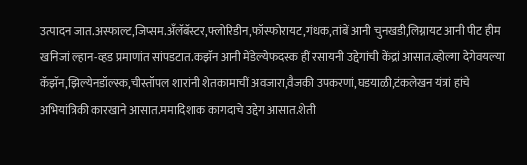उत्पादन जात.अस्फाल्ट,जिप्सम.अँलॅबॅस्टर,फ्लोरिडीन,फॉस्फोरायट,गंधक,तांबें आनी चुनखडी,लिग्नायट आनी पीट हीम खनिजां ल्हान-व्हड प्रमाणांत सांपडटात.कझॅन आनी मेंडेल्येफदस्क हीं रसायनी उद्देगांची केंद्रां आसात.व्होल्गा देगेवयल्या कॅझॅन,झिल्येनडॉल्स्क,चीस्तॉपल शारांनी शेतकामाचीं अवजारा,वैजकी उपकरणां,घडयाळी,टंकलेखन यंत्रां हांचे अभियांत्रिकी कारखाने आसात.ममादिशाक कागदाचे उद्देग आसात.शेती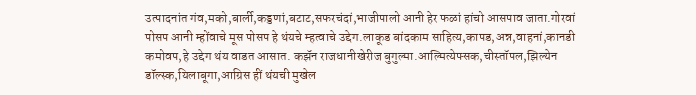उत्पादनांत गंव,मको,बार्ली,कड्डणां,बटाट,सफरचंदां,भाजीपालो आनी हेर फळां हांचो आसपाव जाता.गोरवां पोसप आनी म्होंवाचे मूस पोसप हे थंयचे म्हत्वाचे उद्देग.लाकूड बांदकाम साहित्य,कापड,अन्न,वाहनां,कानडी कमोवप,हे उद्देग थंय वाडत आसात. कझॅन राजधानीखेरीज बुगुल्मा.आल्मित्येफ्सक,चीस्तॉपल,झिल्येन डॉल्स्क,यिलाबूगा,आग्रिस हीं थंयची मुखेल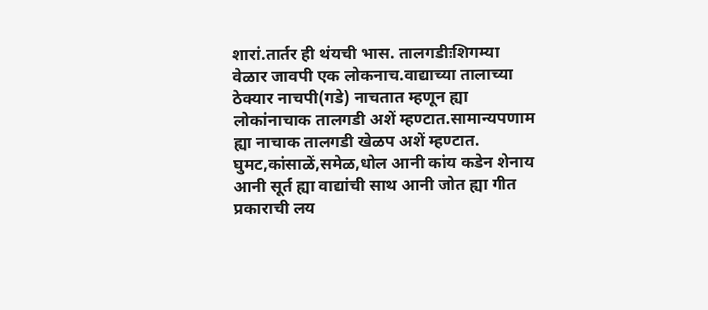शारां.तार्तर ही थंयची भास. तालगडीःशिगम्या वेळार जावपी एक लोकनाच.वाद्याच्या तालाच्या ठेक्यार नाचपी(गडे) नाचतात म्हणून ह्या लोकांनाचाक तालगडी अशें म्हण्टात.सामान्यपणाम ह्या नाचाक तालगडी खेळप अशें म्हण्टात. घुमट,कांसाळें,समेळ,धोल आनी कांय कडेन शेनाय आनी सूर्त ह्या वाद्यांची साथ आनी जोत ह्या गीत प्रकाराची लय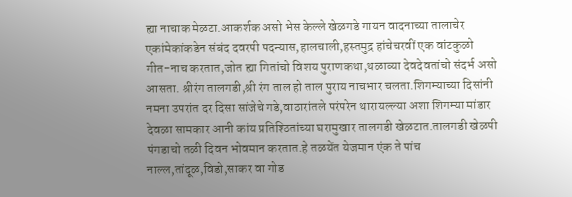ह्या नाचाक मेळटा.आकर्शक असो भेस केल्ले खेळगडे गायन वादनाच्या तालाचेर एकांमेकांकडेन संबंद दवरपी पदन्यास,हालचाली,हस्तमुद्र हांचेचरवीं एक वांटकुळो गीत-नाच करतात,जोत ह्या गितांचो विशय पुराणकथा,थळाव्या देवदेवतांचो संदर्भ असो आसता. श्रीरंग तालगडी,श्री रंग ताल हो ताल पुराय नाचभार चलता.शिगम्याच्या दिसांनी नमना उपरांत दर दिसा सांजेचे गडे,वाठारांतले परंपरेन थारायल्ल्या अशा शिगम्या मांडार देवळा सामकार आनी कांय प्रतिश्ठितांच्या घरामुखार तालगडी खेळटात.तालगडी खेळपी पंगडाचो तळी दिवन भोवमान करतात.हे तळयेंत येजमान एंक ते पांच नाल्ल,तांदूळ,विडो,साकर वा गोड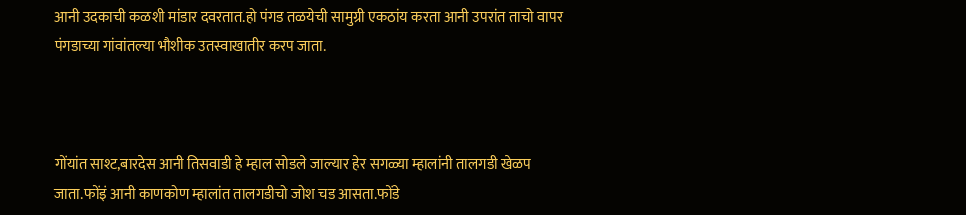आनी उदकाची कळशी मांडार दवरतात.हो पंगड तळयेची सामुग्री एकठांय करता आनी उपरांत ताचो वापर पंगडाच्या गांवांतल्या भौशीक उतस्वाखातीर करप जाता.



गोंयांत साश्ट,बारदेस आनी तिसवाडी हे म्हाल सोडले जाल्यार हेर सगळ्या म्हालांनी तालगडी खेळप जाता.फोंइं आनी काणकोण म्हालांत तालगडीचो जोश चड आसता.फोंडे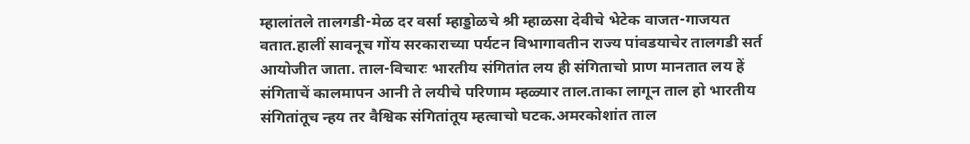म्हालांतले तालगडी-मेळ दर वर्सा म्हाड्डोळचे श्री म्हाळसा देवीचे भेटेक वाजत-गाजयत वतात.हालीं सावनूच गोंय सरकाराच्या पर्यटन विभागावतीन राज्य पांवडयाचेर तालगडी सर्त आयोजीत जाता. ताल-विचारः भारतीय संगितांत लय ही संगिताचो प्राण मानतात लय हें संगिताचें कालमापन आनी ते लयीचे परिणाम म्हळ्यार ताल.ताका लागून ताल हो भारतीय संगितांतूच न्हय तर वैश्विक संगितांतूय म्हत्वाचो घटक.अमरकोशांत ताल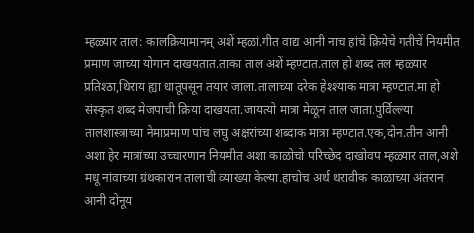म्हळ्यार ताल: कालक्रियामानम् अशें म्हळां.गीत वाद्य आनी नाच हांचे क्रियेचे गतीचें नियमीत प्रमाण जाच्या योगान दाखयतात.ताका ताल अशें म्हण्टात.ताल हो शब्द तल म्हळ्यार प्रतिश्ठा,थिराय ह्या धातूपसून तयार जाला.तालाच्या दरेक हेश्श्याक मात्रा म्हण्टात.मा हो संस्कृत शब्द मेजपाची क्रिया दाखयता.जायत्यो मात्रा मेळून ताल जाता.पुर्विल्ल्या तालशास्त्राच्या नेमाप्रमाण पांच लघु अक्षरांच्या शब्दाक मात्रा म्हण्टात.एक,दोन.तीन आनी अशा हेर मात्रांच्या उच्चारणान नियमीत अशा काळोचो परिच्छेद दाखोवप म्हळ्यार ताल,अशे मधू नांवाच्या ग्रंथकारान तालाची व्याख्या केल्या.हाचोच अर्थ थरावीक काळाच्या अंतरान आनी दोनूय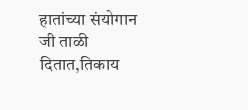हातांच्या संयोगान जी ताळी दितात,तिकाय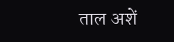ताल अशें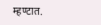म्हण्टात.